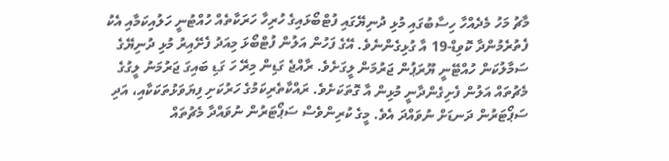މާޗު މަހު މެދެއްހާ ހިސާބުގައި މުޅި ދުނިޔޭގައި ފުޓްބޯޅައިގެ ހުރިހާ ހަރަކާތެއް ހުއްޓުނީ ހަލުއިކަމާއި އެކު ފެތުރެމުންދާ ކޮވިޑް-19 އާ ގުޅިގެންނެވެ. އޭގެ ފަހުން އަލުން ފުޓްބޯޅަ މިއަދު ފެށޭއިރު މުޅި ދުނިޔޭގެ ސަމާލުކަން ހުއްޓޭނީ ޔޫރަޕުން ޖަރުމަން ލީގަށެވެ. ރާއްޖެ ގަޑިން މިރޭ ހަ ގަޑި ބައިގަ ޖަރުމަނު ލީގުގެ މެޗުތައް އަލުން ފެށިގެންދާނީ މުޅިން އާ ގޮތަކަށެވެ. ރައްކާތެރިކަމުގެ ހަރުކަށި ފިޔަވަޅުތަކަކާއި، އަދި ސަޕޯޓަރުން ދަނޑަށް ނުވައްދަ އެވެ. މީގެ ކުރިންވެސް ސަޕޯޓަރުން ނުވައްދާ މެޗުތައް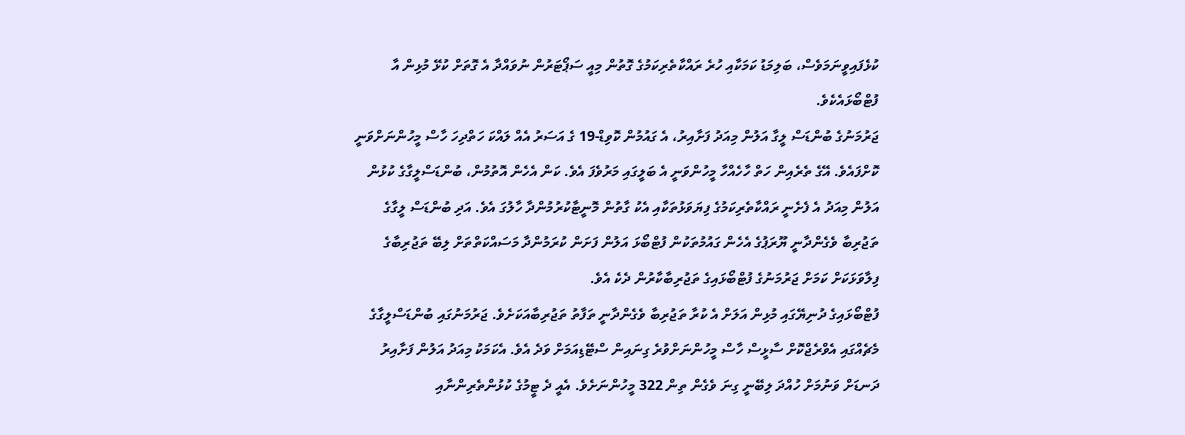ކުޅެފައިވީނަމަވެސް، ބަލިމަޑު ކަމަކާއި ހުރެ ރައްކާތެރިކަމުގެ ގޮތުން މިއީ ސަޕޯޓަރުން ނުވައްދާ އެ ގޮތަށް ކުޅޭ މުޅިން އާ ފުޓްބޯޅައެކެވެ.
ޖަރުމަނުގެ ބުންޑަސް ލީގާ އަލުން މިއަދު ފަށާއިރު، އެ ގައުމުން ކޮވިޑް-19 ގެ އަސަރު އެއް ލައްކަ ހަތްދިހަ ހާސް މީހުންނަށްވަނީ ކޮށްފައެވެ. އޭގެ ތެރެއިން ހަތް ހާހެއްހާ މީހުންވަނީ އެ ބަލީގައި މަރުވެފަ އެވެ. ކަން އެހެން އޮތުމުން، ބުންޑަސްލީގާގެ ކުޅުން އަލުން މިއަދު އެ ފެށެނީ ރައްކާތެރިކަމުގެ ފިޔަވަޅުތަކާއި އެކު ގާތުން މޮނީޓާކުރުމުންދާ ހާލުގަ އެވެ. އަދި ބުންޑަސް ލީގާގެ ތަޖުރިބާ ވެގެންދާނީ ޔޫރަޕުގެ އެހެން ގައުމުތަކުން ފުޓްބޯޅަ އަލުން ފަށަން ކުރަމުންދާ މަސައްކަތްތަށް ލިބޭ ތަޖުރިބާގެ ފިލާވަޅަކަށް ކަމަށް ޖަރުމަނުގެ ފުޓްބޯޅައިގެ ތަޖުރިބާކާރުން ދެކެ އެވެ.
ފުޓްބޯޅައިގެ ދުނިޔޭގައި މުޅިން އަލަށް އެ ކުރާ ތަޖުރިބާ ވެގެންދާނީ ތަފާތު ތަޖުރިބާއަކަށެވެ. ޖަރުމަނުގައި ބުންޑަސްލީގާގެ މެޗެއްގައި އެވްރެޖްކޮށް ސާޅީސް ހާސް މީހުންނަށްވުރެ ގިނައިން ސްޓޭޑިއަމަށް ވަދެ އެވެ. އެކަމަކު މިއަދު އަލުން ފަށާއިރު ދަނޑަށް ވަނުމަށް ހުއްދަ ލިބޭނީ ގިނަ ވެގެން ތިން 322 މީހުންނަށެވެ. އެއީ ދެ ޓީމުގެ ކުޅުންތެރިންނާއި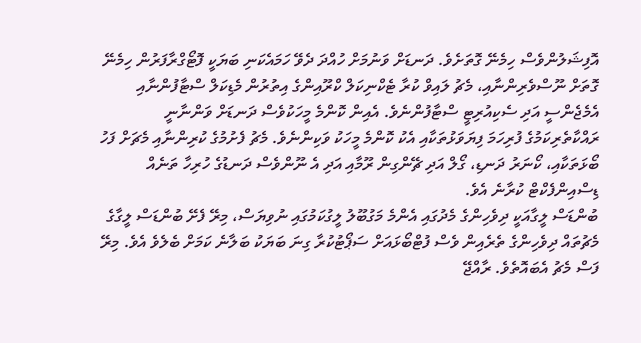އޮފިޝަލުންވެސް ހިމެނޭ ގޮތަށެވެ. ދަނޑަށް ވަނުމަށް ހުއްދަ ދެވޭ ހަމައެކަނި ބަޔަކީ ފޮޓޯގްރާފަރުން ހިމެނޭ ގޮތަށް ނޫސްވެރިންނާއި، މެޗު ލައިވް ކުރާ ޓެކްނިކަލް ކްރޫއިންގެ އިތުރުން މެޑިކަލް ސްޓާފުންނާއި އެމެޖެންސީ އަދި ސެކިއުރިޓީ ސްޓާފުންނެވެ. އެއިން ކޮންމެ މީހަކުވެސް ދަނޑަށް ވަންނާނީ ރައްކާތެރިކަމުގެ ފުރިހަމަ ފިޔަވަޅުތަކާއި އެކު ކޮންމެ މީހަކު ވަކިންނެވެ. މެޗު ފެށުމުގެ ކުރިންނާއި މެޗަށް ފަހު ބޯޅަތަކާއި، ކޯނަރު ދަނޑި، ގޯލް އަދި ޗޭންގިން ރޫމާއި އަދި އެ ނޫންވެސް ދަނޑުގެ ހުރިހާ ތަނެއް ޑިސްއިންފެކްޓް ކުރާނެ އެވެ.
ބުންޑަސް ލީގާއަކީ ދިވެހިންގެ މެދުގައި އެންމެ މަގުބޫލު ލީގުކަމުގައި ނުވިޔަސް، މިރޭ ފެށޭ ބުންޑަސް ލީގާގެ މެޗުތައް ދިވެހިންގެ ތެރެއިން ވެސް ފުޓްބޯޅައަށް ސަޕޯޓުކުރާ ގިނަ ބަޔަކު ބަލާނެ ކަމަށް ބެލެވެ އެވެ. މިރޭ ފަސް މެޗު އެބައޮތެވެ. ރާއްޖޭ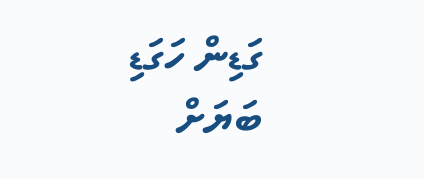ގަޑިން ހަގަޑި ބަޔަށް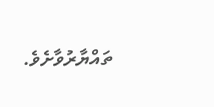ތައްޔާރުވާށެވެ.